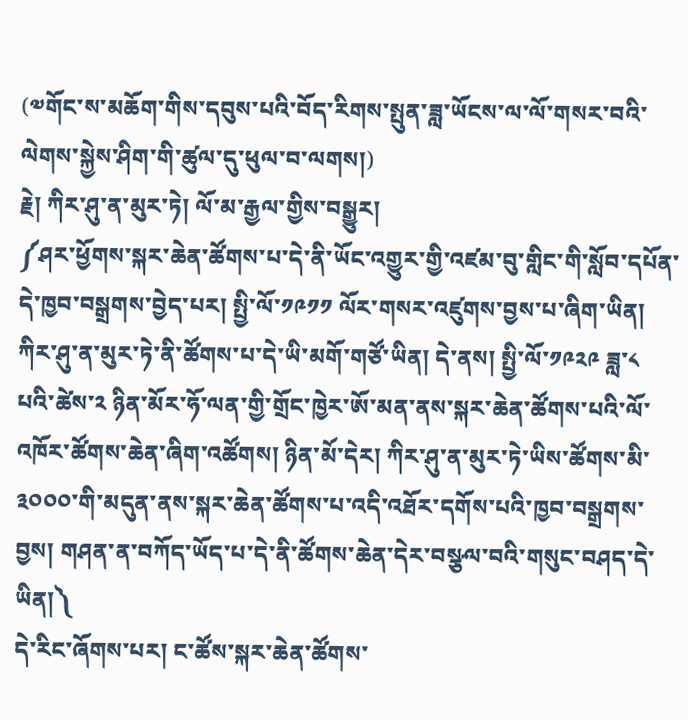(༧གོང་ས་མཆོག་གིས་དབུས་པའི་བོད་རིགས་སྤུན་ཟླ་ཡོངས་ལ་ལོ་གསར་བའི་ལེགས་སྐྱེས་ཤིག་གི་ཚུལ་དུ་ཕུལ་བ་ལགས།)
རྗེ། ཀིར་ཤུ་ན་མུར་ཏེ། ལོ་མ་རྒྱལ་གྱིས་བསྒྱུར།
༼ཤར་ཕྱོགས་སྐར་ཆེན་ཚོགས་པ་དེ་ནི་ཡོང་འགྱུར་གྱི་འཛམ་བུ་གླིང་གི་སློབ་དཔོན་དེ་ཁྱབ་བསྒྲགས་བྱེད་པར། སྤྱི་ལོ་༡༩༡༡ ལོར་གསར་འཛུགས་བྱས་པ་ཞིག་ཡིན། ཀིར་ཤུ་ན་མུར་ཏེ་ནི་ཚོགས་པ་དེ་ཡི་མགོ་གཙོ་ཡིན། དེ་ནས། སྤྱི་ལོ་༡༩༢༩ ཟླ་༨ པའི་ཚེས་༢ ཉིན་མོར་ཧོ་ལན་གྱི་གྲོང་ཁྱེར་ཨོ་མན་ནས་སྐར་ཆེན་ཚོགས་པའི་ལོ་འཁོར་ཚོགས་ཆེན་ཞིག་འཚོགས། ཉིན་མོ་དེར། ཀིར་ཤུ་ན་མུར་ཏེ་ཡིས་ཚོགས་མི་༣༠༠༠་གི་མདུན་ནས་སྐར་ཆེན་ཚོགས་པ་འདི་འཐོར་དགོས་པའི་ཁྱབ་བསྒྲགས་བྱས། གཤན་ན་བཀོད་ཡོད་པ་དེ་ནི་ཚོགས་ཆེན་དེར་བསྩལ་བའི་གསུང་བཤད་དེ་ཡིན།༽
དེ་རིང་ཞོགས་པར། ང་ཚོས་སྐར་ཆེན་ཚོགས་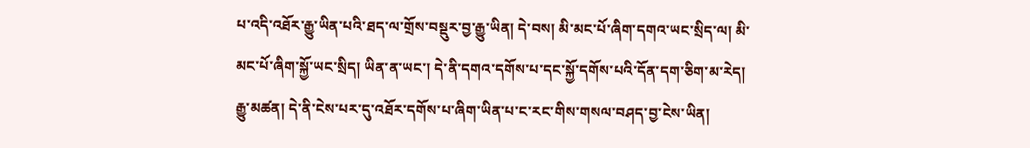པ་འདི་འཐོར་རྒྱུ་ཡིན་པའི་ཐད་ལ་གྲོས་བསྡུར་བྱ་རྒྱུ་ཡིན། དེ་བས། མི་མང་པོ་ཞིག་དགའ་ཡང་སྲིད་ལ། མི་མང་པོ་ཞིག་སྐྱོ་ཡང་སྲིད། ཡིན་ན་ཡང་། དེ་ནི་དགའ་དགོས་པ་དང་སྐྱོ་དགོས་པའི་དོན་དག་ཅིག་མ་རེད། རྒྱུ་མཚན། དེ་ནི་ངེས་པར་དུ་འཐོར་དགོས་པ་ཞིག་ཡིན་པ་ང་རང་གིས་གསལ་བཤད་བྱ་ངེས་ཡིན།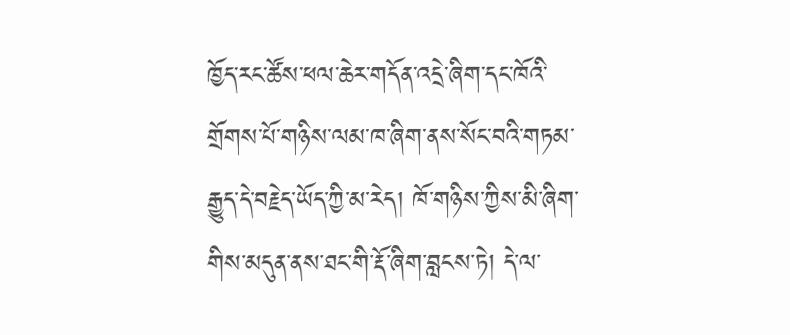ཁྱོད་རང་ཚོས་ཕལ་ཆེར་གདོན་འདྲེ་ཞིག་དང་ཁོའི་གྲོགས་པོ་གཉིས་ལམ་ཁ་ཞིག་ནས་སོང་བའི་གཏམ་རྒྱུད་དེ་བརྗེད་ཡོད་ཀྱི་མ་རེད། ཁོ་གཉིས་ཀྱིས་མི་ཞིག་གིས་མདུན་ནས་ཐང་གི་རྡོ་ཞིག་བླངས་ཏེ། དེ་ལ་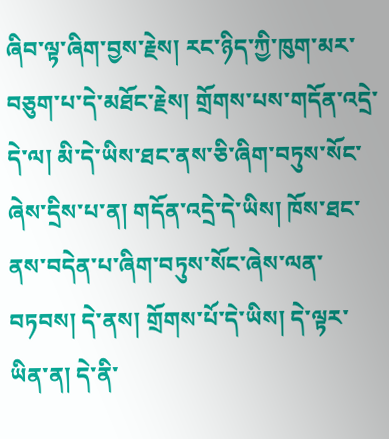ཞིབ་ལྟ་ཞིག་བྱས་རྗེས། རང་ཉིད་ཀྱི་ཁུག་མར་བཅུག་པ་དེ་མཐོང་རྗེས། གྲོགས་པས་གདོན་འདྲེ་དེ་ལ། མི་དེ་ཡིས་ཐང་ནས་ཅི་ཞིག་བཏུས་སོང་ཞེས་དྲིས་པ་ན། གདོན་འདྲེ་དེ་ཡིས། ཁོས་ཐང་ནས་བདེན་པ་ཞིག་བཏུས་སོང་ཞེས་ལན་བཏབས། དེ་ནས། གྲོགས་པོ་དེ་ཡིས། དེ་ལྟར་ཡིན་ན། དེ་ནི་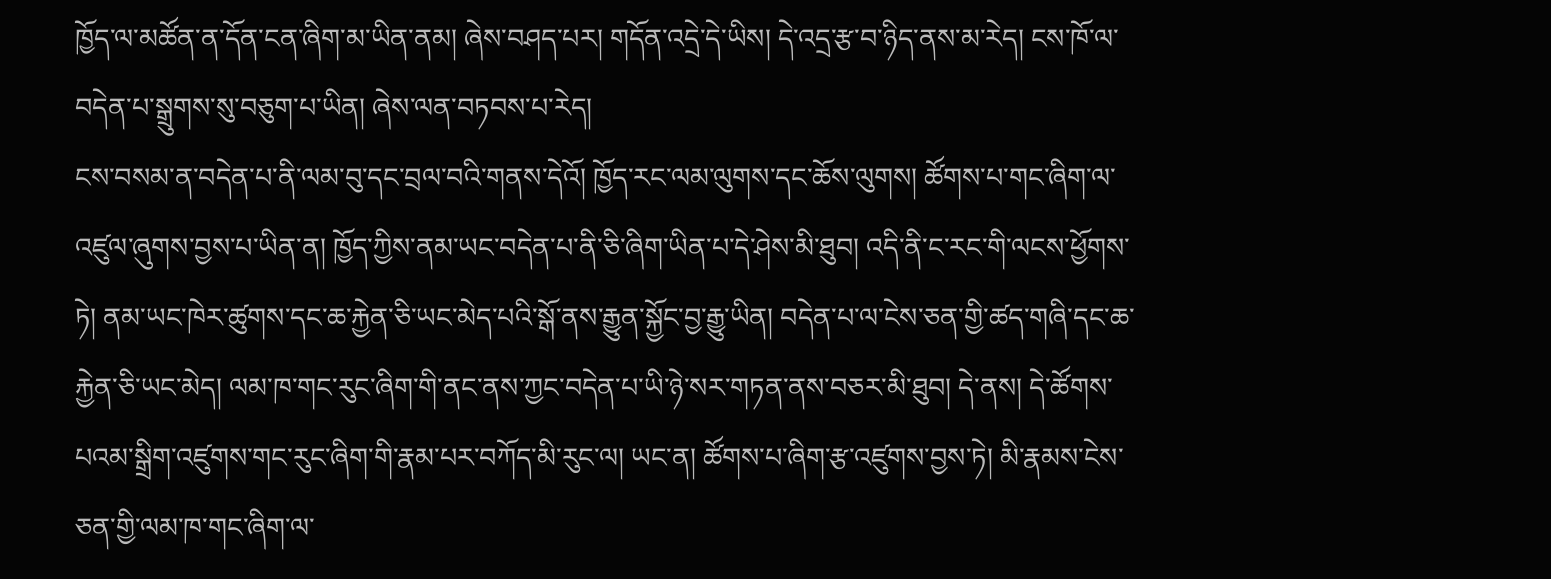ཁྱོད་ལ་མཚོན་ན་དོན་ངན་ཞིག་མ་ཡིན་ནམ། ཞེས་བཤད་པར། གདོན་འདྲེ་དེ་ཡིས། དེ་འདྲ་རྩ་བ་ཉིད་ནས་མ་རེད། ངས་ཁོ་ལ་བདེན་པ་སྒྲུགས་སུ་བཅུག་པ་ཡིན། ཞེས་ལན་བཏབས་པ་རེད།
ངས་བསམ་ན་བདེན་པ་ནི་ལམ་བུ་དང་བྲལ་བའི་གནས་དེའོ། ཁྱོད་རང་ལམ་ལུགས་དང་ཆོས་ལུགས། ཚོགས་པ་གང་ཞིག་ལ་འཛུལ་ཞུགས་བྱས་པ་ཡིན་ན། ཁྱོད་ཀྱིས་ནམ་ཡང་བདེན་པ་ནི་ཅི་ཞིག་ཡིན་པ་དེ་ཤེས་མི་ཐུབ། འདི་ནི་ང་རང་གི་ལངས་ཕྱོགས་ཏེ། ནམ་ཡང་ཁེར་ཚུགས་དང་ཆ་རྐྱེན་ཅི་ཡང་མེད་པའི་སྒོ་ནས་རྒྱུན་སྐྱོང་བྱ་རྒྱུ་ཡིན། བདེན་པ་ལ་ངེས་ཅན་གྱི་ཚད་གཞི་དང་ཆ་རྐྱེན་ཅི་ཡང་མེད། ལམ་ཁ་གང་རུང་ཞིག་གི་ནང་ནས་ཀྱང་བདེན་པ་ཡི་ཉེ་སར་གཏན་ནས་བཅར་མི་ཐུབ། དེ་ནས། དེ་ཚོགས་པའམ་སྒྲིག་འཛུགས་གང་རུང་ཞིག་གི་རྣམ་པར་བཀོད་མི་རུང་ལ། ཡང་ན། ཚོགས་པ་ཞིག་རྩ་འཛུགས་བྱས་ཏེ། མི་རྣམས་ངེས་ཅན་གྱི་ལམ་ཁ་གང་ཞིག་ལ་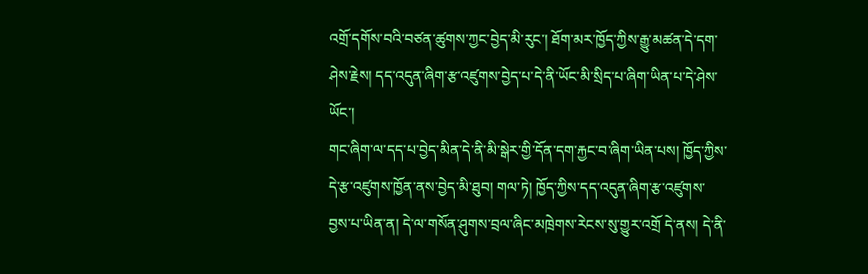འགྲོ་དགོས་བའི་བཙན་ཚུགས་ཀྱང་བྱེད་མི་རུང་། ཐོག་མར་ཁྱོད་ཀྱིས་རྒྱུ་མཚན་དེ་དག་ཤེས་རྗེས། དད་འདུན་ཞིག་རྩ་འཛུགས་བྱེད་པ་དེ་ནི་ཡོང་མི་སྲིད་པ་ཞིག་ཡིན་པ་དེ་ཤེས་ཡོང་།
གང་ཞིག་ལ་དད་པ་བྱེད་མིན་དེ་ནི་མི་སྒེར་གྱི་དོན་དག་རྐྱང་བ་ཞིག་ཡིན་པས། ཁྱོད་ཀྱིས་དེ་རྩ་འཛུགས་ཁྱོན་ནས་བྱེད་མི་ཐུབ། གལ་ཏེ། ཁྱོད་ཀྱིས་དད་འདུན་ཞིག་རྩ་འཛུགས་བྱས་པ་ཡིན་ན། དེ་ལ་གསོན་ཤུགས་བྲལ་ཞིང་མཁྲེགས་རེངས་སུ་གྱུར་འགྲོ དེ་ནས། དེ་ནི་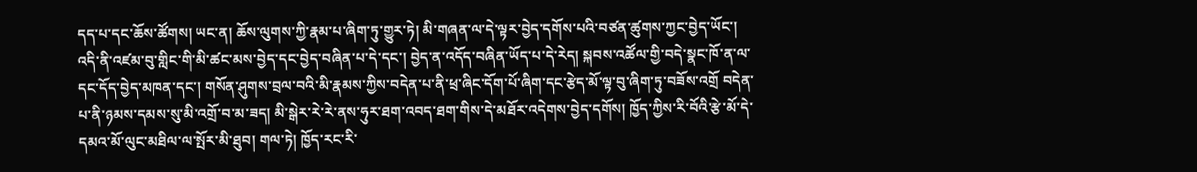དད་པ་དང་ཆོས་ཚོགས། ཡང་ན། ཆོས་ལུགས་ཀྱི་རྣམ་པ་ཞིག་ཏུ་གྱུར་ཏེ། མི་གཞན་ལ་དེ་ལྟར་བྱེད་དགོས་པའི་བཙན་ཚུགས་ཀྱང་བྱེད་ཡོང་། འདི་ནི་འཛམ་བུ་གླིང་གི་མི་ཚང་མས་བྱེད་དང་བྱེད་བཞིན་པ་དེ་དང་། བྱེད་ན་འདོད་བཞིན་ཡོད་པ་དེ་རེད། སྐབས་འཚོལ་གྱི་བདེ་སྣང་ཁོ་ན་ལ་དང་དོད་བྱེད་མཁན་དང་། གསོན་ཤུགས་བྲལ་བའི་མི་རྣམས་ཀྱིས་བདེན་པ་ནི་ཕྲ་ཞིང་དོག་པོ་ཞིག་དང་རྩེད་མོ་ལྟ་བུ་ཞིག་ཏུ་བཟོས་འགྲོ བདེན་པ་ནི་ཉམས་དམས་སུ་མི་འགྲོ་བ་མ་ཟད། མི་སྒེར་རེ་རེ་ནས་ཧུར་ཐག་འབད་ཐག་གིས་དེ་མཐོར་འདེགས་བྱེད་དགོས། ཁྱོད་ཀྱིས་རི་བོའི་རྩེ་མོ་དེ་དམའ་མོ་ལུང་མཐིལ་ལ་སྤོར་མི་ཐུབ། གལ་ཏེ། ཁྱོད་རང་རི་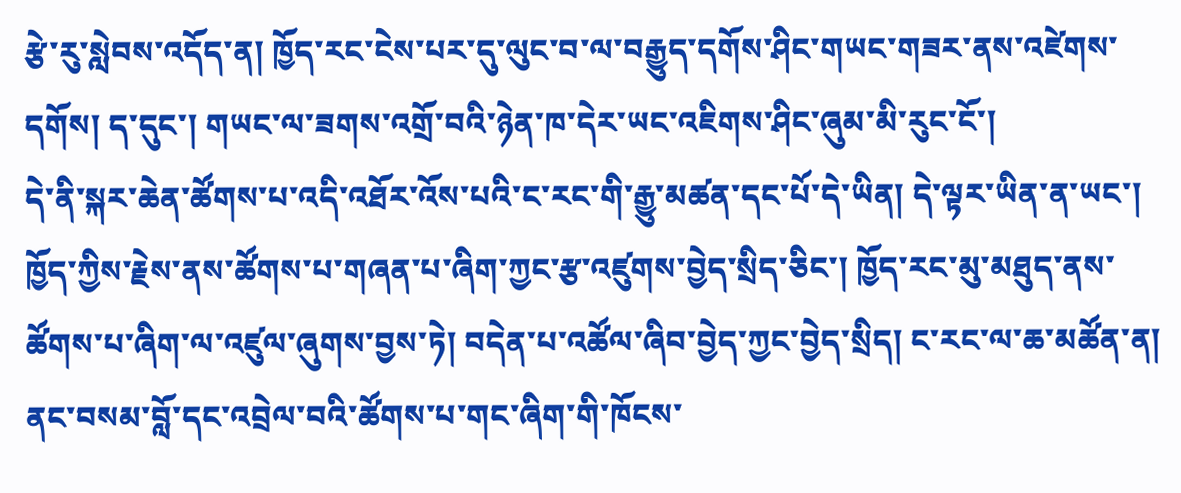རྩེ་རུ་སླེབས་འདོད་ན། ཁྱོད་རང་ངེས་པར་དུ་ལུང་བ་ལ་བརྒྱུད་དགོས་ཤིང་གཡང་གཟར་ནས་འཛེགས་དགོས། ད་དུང་། གཡང་ལ་ཟགས་འགྲོ་བའི་ཉེན་ཁ་དེར་ཡང་འཇིགས་ཤིང་ཞུམ་མི་རུང་ངོ་།
དེ་ནི་སྐར་ཆེན་ཚོགས་པ་འདི་འཐོར་འོས་པའི་ང་རང་གི་རྒྱུ་མཚན་དང་པོ་དེ་ཡིན། དེ་ལྟར་ཡིན་ན་ཡང་། ཁྱོད་ཀྱིས་རྗེས་ནས་ཚོགས་པ་གཞན་པ་ཞིག་ཀྱང་རྩ་འཛུགས་བྱེད་སྲིད་ཅིང་། ཁྱོད་རང་མུ་མཐུད་ནས་ཚོགས་པ་ཞིག་ལ་འཛུལ་ཞུགས་བྱས་ཏེ། བདེན་པ་འཚོལ་ཞིབ་བྱེད་ཀྱང་བྱེད་སྲིད། ང་རང་ལ་ཆ་མཚོན་ན། ནང་བསམ་བློ་དང་འབྲེལ་བའི་ཚོགས་པ་གང་ཞིག་གི་ཁོངས་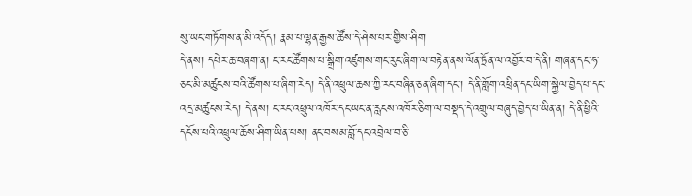སུ་ཡང་གཏོགས་ན་མི་འདོད། རྣམ་པ་ལྷན་རྒྱས་ཚོས་དེ་ཤེས་པར་གྱིས་ཤིག
དེ་ནས། དཔེར་ཆ་བཞག་ན། ང་རང་ཚོགས་པ་སྒྲིག་འཛུགས་གང་རུང་ཞིག་ལ་བརྟེན་ནས་ལོན་ཏྲོན་ལ་འབྱོར་བ་དེ་ནི། གཞན་དང་ཧ་ཅང་མི་མཚུངས་བའི་ཚོགས་པ་ཞིག་རེད། དེ་ནི་འཕྲུལ་ཆས་ཀྱི་རང་བཞིན་ཅན་ཞིག་དང་། དེ་ནི་གློག་འཕྲིན་དང་ཡིག་སྐྱེལ་བྱེད་པ་དང་འདྲ་མཚུངས་རེད། དེ་ནས། ང་རང་འཕྲུལ་འཁོར་དང་ཡང་ན་རླངས་འཁོར་ཅིག་ལ་བསྡད་དེ་འགྲུལ་བཞུད་བྱེད་པ་ཡིན་ན། དེ་ནི་ཕྱིའི་དངོས་པའི་འཕྲུལ་ཆོས་ཤིག་ཡིན་པས། ནང་བསམ་བློ་དང་འབྲེལ་བ་ཅི་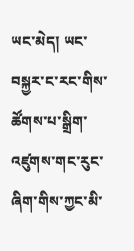ཡང་མེད། ཡང་བསྐྱར་ང་རང་གིས་ཚོགས་པ་སྒྲིག་འཛུགས་གང་རུང་ཞིག་གིས་ཀྱང་མི་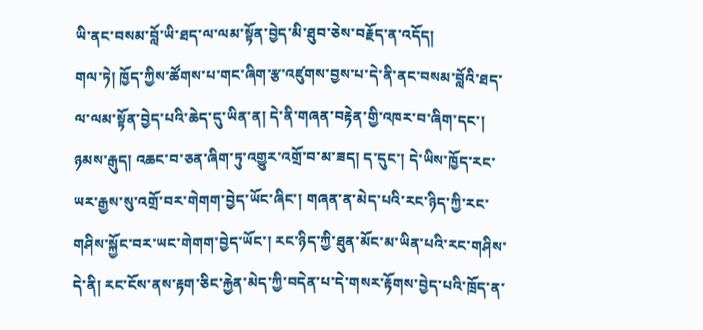ཡི་ནང་བསམ་བློ་ཡི་ཐད་ལ་ལམ་སྟོན་བྱེད་མི་ཐུབ་ཅེས་བརྗོད་ན་འདོད།
གལ་ཏེ། ཁྱོད་ཀྱིས་ཚོགས་པ་གང་ཞིག་རྩ་འཛུགས་བྱས་པ་དེ་ནི་ནང་བསམ་བློའི་ཐད་ལ་ལམ་སྟོན་བྱེད་པའི་ཆེད་དུ་ཡིན་ན། དེ་ནི་གཞན་བརྟེན་གྱི་འཁར་བ་ཞིག་དང་། ཉམས་རྒུད། འཆང་བ་ཅན་ཞིག་ཏུ་འགྱུར་འགྲོ་བ་མ་ཟད། ད་དུང་། དེ་ཡིས་ཁྱོད་རང་ཡར་རྒྱས་སུ་འགྲོ་བར་གེགག་བྱེད་ཡོང་ཞིང་། གཞན་ན་མེད་པའི་རང་ཉིད་ཀྱི་རང་གཤིས་སྐྱོང་བར་ཡང་གེགག་བྱེད་ཡོང་། རང་ཉིད་ཀྱི་ཐུན་མོང་མ་ཡིན་པའི་རང་གཤིས་དེ་ནི། རང་ངོས་ནས་རྟག་ཅིང་རྐྱེན་མེད་ཀྱི་བདེན་པ་དེ་གསར་རྟོགས་བྱེད་པའི་ཁྲོད་ན་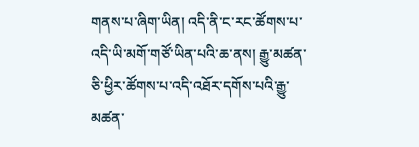གནས་པ་ཞིག་ཡིན། འདི་ནི་ང་རང་ཚོགས་པ་འདི་ཡི་མགོ་གཙོ་ཡིན་པའི་ཆ་ནས། རྒྱུ་མཚན་ཅི་ཕྱིར་ཚོགས་པ་འདི་འཐོར་དགོས་པའི་རྒྱུ་མཚན་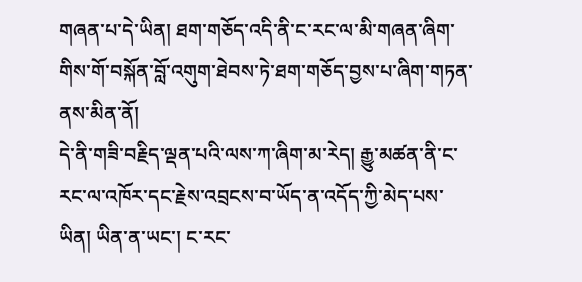གཞན་པ་དེ་ཡིན། ཐག་གཅོད་འདི་ནི་ང་རང་ལ་མི་གཞན་ཞིག་གིས་གོ་བསྐོན་བློ་འགུག་ཐེབས་ཏེ་ཐག་གཅོད་བྱས་པ་ཞིག་གཏན་ནས་མིན་ནོ།
དེ་ནི་གཟི་བརྗིད་ལྡན་པའི་ལས་ཀ་ཞིག་མ་རེད། རྒྱུ་མཚན་ནི་ང་རང་ལ་འཁོར་དང་རྗེས་འབྲངས་བ་ཡོད་ན་འདོད་ཀྱི་མེད་པས་ཡིན། ཡིན་ན་ཡང་། ང་རང་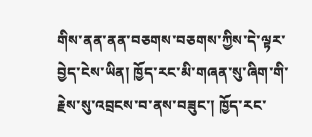གིས་ནན་ནན་བཅགས་བཅགས་ཀྱིས་དེ་ལྟར་བྱེད་ངེས་ཡིན། ཁྱོད་རང་མི་གཞན་སུ་ཞིག་གི་རྗེས་སུ་འབྲངས་བ་ནས་བཟུང་། ཁྱོད་རང་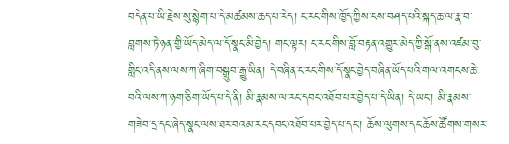བདེན་པ་ཡི་རྗེས་སུ་སྙེག་པ་དེ་མཚམས་ཆད་པ་རེད། ང་རང་གིས་ཁྱོད་ཀྱིས་ངས་བཤད་པའི་སྐད་ཆ་ལ་རྣ་བ་བླགས་ཏེ་ཉན་གྱི་ཡོད་མེད་ལ་དོ་སྣང་མི་བྱེད། གང་ལྟར། ང་རང་གིས་བློ་བརྟན་འགྱུར་མེད་ཀྱི་སྒོ་ནས་འཛམ་བུ་གླིང་འདི་ནས་ལས་ཀ་ཞིག་བསྒྲུབ་རྒྱུ་ཡིན། དེ་བཞིན་ང་རང་གིས་དོ་སྣང་བྱེད་བཞིན་ཡོད་པའི་གལ་འགངས་ཆེ་བའི་ལས་ཀ་ཉག་ཅིག་ཡོད་པ་དེ་ནི། མི་རྣམས་ལ་རང་དབང་འཐོབ་པར་བྱེད་པ་དེ་ཡིན། དེ་ཡང་། མི་རྣམས་གཟེབ་དྲ་དང་ཞེད་སྣང་ལས་ཐར་བའམ་རང་དབང་འཐོབ་པར་བྱེད་པ་དང་། ཆོས་ལུགས་དང་ཆོས་ཚོགས་གསར་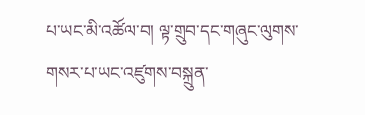པ་ཡང་མི་འཚོལ་བ། ལྟ་གྲུབ་དང་གཞུང་ལུགས་གསར་པ་ཡང་འཛུགས་བསྐྲུན་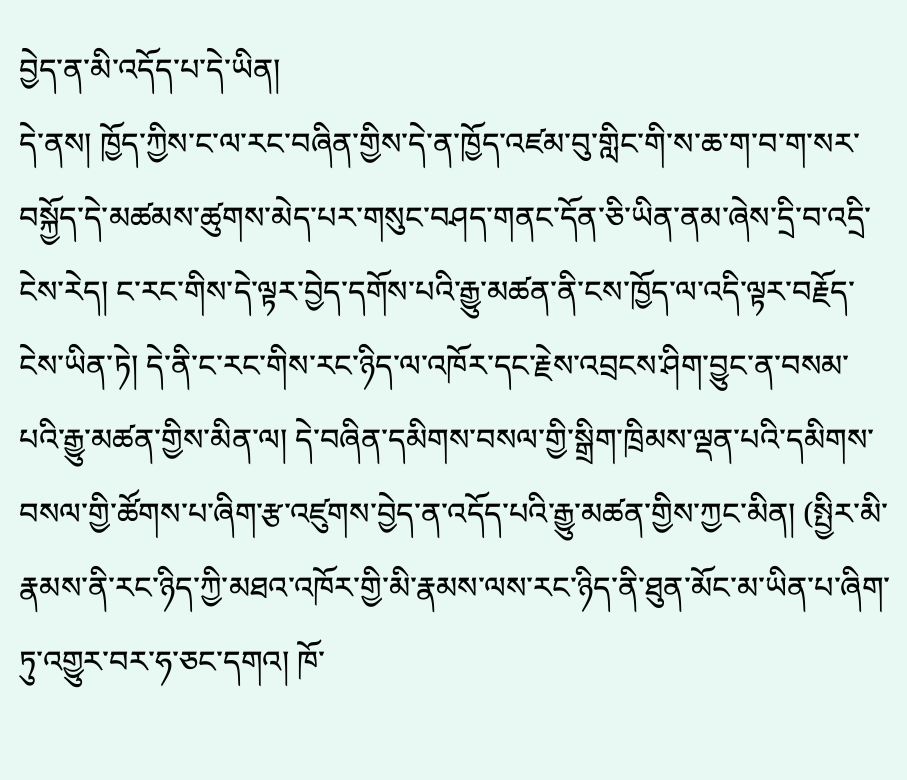བྱེད་ན་མི་འདོད་པ་དེ་ཡིན།
དེ་ནས། ཁྱོད་ཀྱིས་ང་ལ་རང་བཞིན་གྱིས་དེ་ན་ཁྱོད་འཛམ་བུ་གླིང་གི་ས་ཆ་ག་བ་ག་སར་བསྐྱོད་དེ་མཚམས་ཚུགས་མེད་པར་གསུང་བཤད་གནང་དོན་ཅི་ཡིན་ནམ་ཞེས་དྲི་བ་འདྲི་ངེས་རེད། ང་རང་གིས་དེ་ལྟར་བྱེད་དགོས་པའི་རྒྱུ་མཚན་ནི་ངས་ཁྱོད་ལ་འདི་ལྟར་བརྗོད་ངེས་ཡིན་ཏེ། དེ་ནི་ང་རང་གིས་རང་ཉིད་ལ་འཁོར་དང་རྗེས་འབྲངས་ཤིག་བྱུང་ན་བསམ་པའི་རྒྱུ་མཚན་གྱིས་མིན་ལ། དེ་བཞིན་དམིགས་བསལ་གྱི་སྒྲིག་ཁྲིམས་ལྡན་པའི་དམིགས་བསལ་གྱི་ཚོགས་པ་ཞིག་རྩ་འཛུགས་བྱེད་ན་འདོད་པའི་རྒྱུ་མཚན་གྱིས་ཀྱང་མིན། (སྤྱིར་མི་རྣམས་ནི་རང་ཉིད་ཀྱི་མཐའ་འཁོར་གྱི་མི་རྣམས་ལས་རང་ཉིད་ནི་ཐུན་མོང་མ་ཡིན་པ་ཞིག་ཏུ་འགྱུར་བར་ཧ་ཅང་དགའ། ཁོ་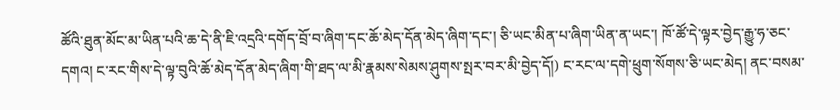ཚོའི་ཐུན་མོང་མ་ཡིན་པའི་ཆ་དེ་ནི་ཇི་འདྲའི་དགོད་བྲོ་བ་ཞིག་དང་ཆོ་མེད་དོན་མེད་ཞིག་དང་། ཅི་ཡང་མིན་པ་ཞིག་ཡིན་ན་ཡང་། ཁོ་ཚོ་དེ་ལྟར་བྱེད་རྒྱུ་ཧ་ཅང་དགའ། ང་རང་གིས་དེ་ལྟ་བུའི་ཆོ་མེད་དོན་མེད་ཞིག་གི་ཐད་ལ་མི་རྣམས་སེམས་ཤུགས་སྤར་བར་མི་བྱེད་དོ།) ང་རང་ལ་དགེ་ཕྲུག་སོགས་ཅི་ཡང་མེད། ནང་བསམ་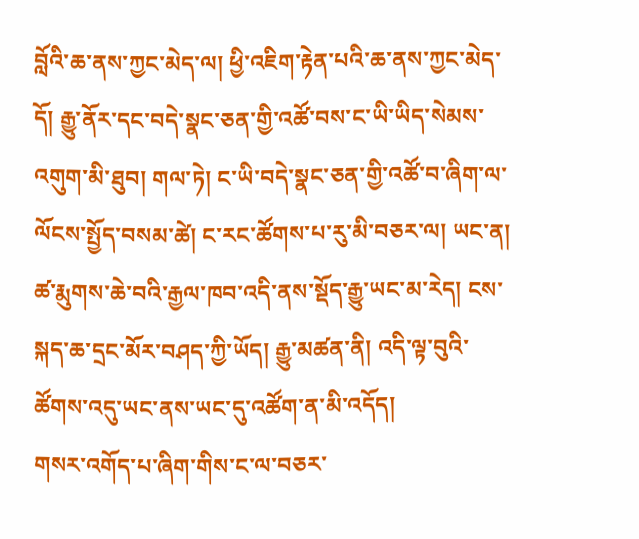བློའི་ཆ་ནས་ཀྱང་མེད་ལ། ཕྱི་འཇིག་རྟེན་པའི་ཆ་ནས་ཀྱང་མེད་དོ། རྒྱུ་ནོར་དང་བདེ་སྣང་ཅན་གྱི་འཚོ་བས་ང་ཡི་ཡིད་སེམས་འགུག་མི་ཐུབ། གལ་ཏེ། ང་ཡི་བདེ་སྣང་ཅན་གྱི་འཚོ་བ་ཞིག་ལ་ལོངས་སྤྱོད་བསམ་ཚེ། ང་རང་ཚོགས་པ་རུ་མི་བཅར་ལ། ཡང་ན། ཚ་རྨུགས་ཆེ་བའི་རྒྱལ་ཁབ་འདི་ནས་སྡོད་རྒྱུ་ཡང་མ་རེད། ངས་སྐད་ཆ་དྲང་མོར་བཤད་ཀྱི་ཡོད། རྒྱུ་མཚན་ནི། འདི་ལྟ་བུའི་ཚོགས་འདུ་ཡང་ནས་ཡང་དུ་འཚོག་ན་མི་འདོད།
གསར་འགོད་པ་ཞིག་གིས་ང་ལ་བཅར་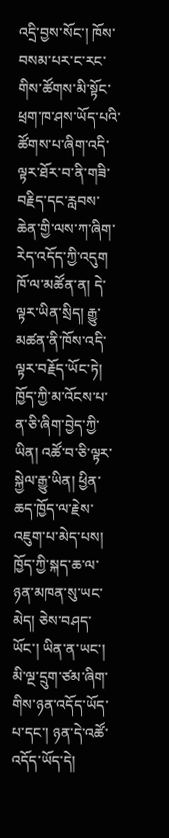འདྲི་བྱས་སོང་། ཁོས་བསམ་པར་ང་རང་གིས་ཚོགས་མི་སྟོང་ཕྲག་ཁ་ཤས་ཡོད་པའི་ཚོགས་པ་ཞིག་འདི་ལྟར་ཐོར་བ་ནི་གཟི་བརྗིད་དང་རླབས་ཆེན་གྱི་ལས་ཀ་ཞིག་རེད་འདོད་ཀྱི་འདུག ཁོ་ལ་མཚོན་ན། དེ་ལྟར་ཡིན་སྲིད། རྒྱུ་མཚན་ནི་ཁོས་འདི་ལྟར་བརྗོད་ཡོང་ཏེ། ཁྱོད་ཀྱི་མ་འོངས་པ་ན་ཅི་ཞིག་བྱེད་ཀྱི་ཡིན། འཚོ་བ་ཅི་ལྟར་སྐྱེལ་རྒྱུ་ཡིན། ཕྱིན་ཆད་ཁྱོད་ལ་རྗེས་འཇུག་པ་མེད་པས། ཁྱོད་ཀྱི་སྐད་ཆ་ལ་ཉན་མཁན་སུ་ཡང་མེད། ཅེས་བཤད་ཡོང་། ཡིན་ན་ཡང་། མི་ལྔ་དྲུག་ཙམ་ཞིག་གིས་ཉན་འདོད་ཡོད་པ་དང་། ཉན་དེ་འཚོ་འདོད་ཡོད་དེ།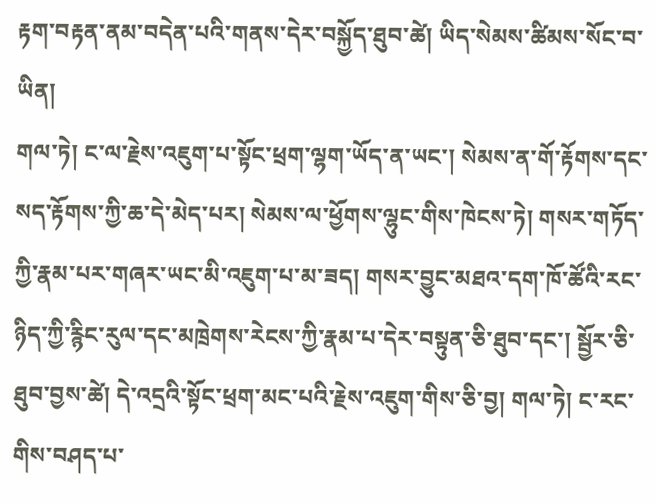རྟག་བརྟན་ནམ་བདེན་པའི་གནས་དེར་བསྐྱོད་ཐུབ་ཚེ། ཡིད་སེམས་ཚིམས་སོང་བ་ཡིན།
གལ་ཏེ། ང་ལ་རྗེས་འཇུག་པ་སྟོང་ཕྲག་ལྷག་ཡོད་ན་ཡང་། སེམས་ན་གོ་རྟོགས་དང་སད་རྟོགས་ཀྱི་ཆ་དེ་མེད་པར། སེམས་ལ་ཕྱོགས་ལྷུང་གིས་ཁེངས་ཏེ། གསར་གཏོད་ཀྱི་རྣམ་པར་གཞར་ཡང་མི་འཇུག་པ་མ་ཟད། གསར་བྱུང་མཐའ་དག་ཁོ་ཚོའི་རང་ཉིད་ཀྱི་རྙིང་རུལ་དང་མཁྲེགས་རེངས་ཀྱི་རྣམ་པ་དེར་བསྟུན་ཅི་ཐུབ་དང་། སྦྱོར་ཅི་ཐུབ་བྱས་ཚེ། དེ་འདྲའི་སྟོང་ཕྲག་མང་པའི་རྗེས་འཇུག་གིས་ཅི་བྱ། གལ་ཏེ། ང་རང་གིས་བཤད་པ་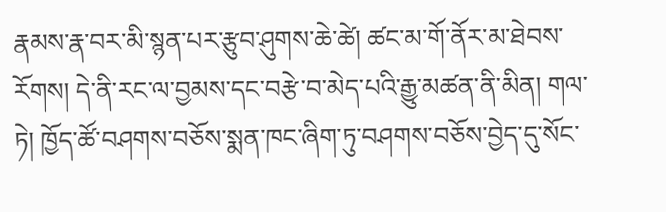རྣམས་རྣ་བར་མི་སྙན་པར་རྩུབ་ཤུགས་ཆེ་ཚེ། ཚང་མ་གོ་ནོར་མ་ཐེབས་རོགས། དེ་ནི་རང་ལ་བྱམས་དང་བརྩེ་བ་མེད་པའི་རྒྱུ་མཚན་ནི་མིན། གལ་ཏེ། ཁྱོད་ཚོ་བཤགས་བཅོས་སྨན་ཁང་ཞིག་ཏུ་བཤགས་བཅོས་བྱེད་དུ་སོང་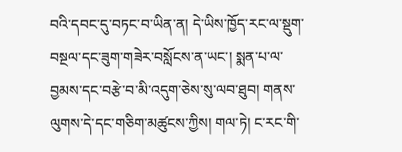བའི་དབང་དུ་བཏང་བ་ཡིན་ན། དེ་ཡིས་ཁྱོད་རང་ལ་སྡུག་བསྔལ་དང་ཟུག་གཟེར་བསློངས་ན་ཡང་། སྨན་པ་ལ་བྱམས་དང་བརྩེ་བ་མི་འདུག་ཅེས་སུ་ལབ་ཐུབ། གནས་ལུགས་དེ་དང་གཅིག་མཚུངས་ཀྱིས། གལ་ཏེ། ང་རང་གི་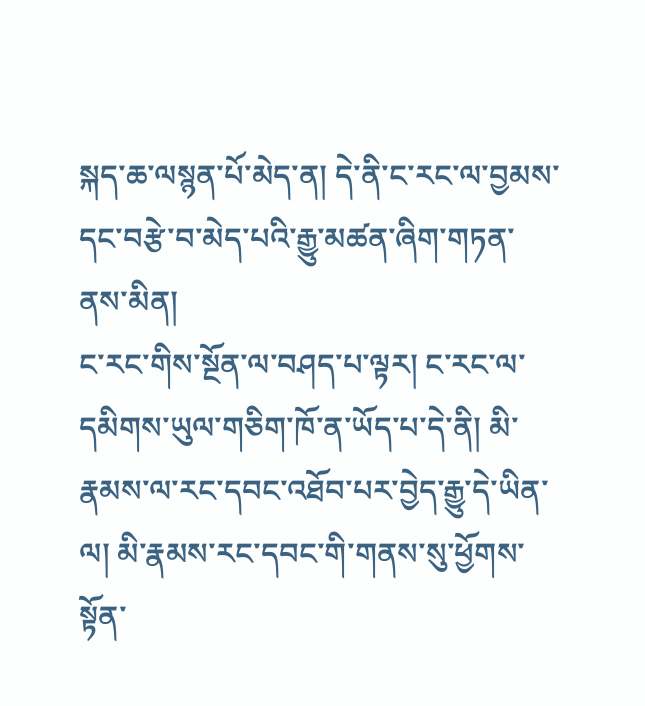སྐད་ཆ་ལསྙན་པོ་མེད་ན། དེ་ནི་ང་རང་ལ་བྱམས་དང་བརྩེ་བ་མེད་པའི་རྒྱུ་མཚན་ཞིག་གཏན་ནས་མིན།
ང་རང་གིས་སྔོན་ལ་བཤད་པ་ལྟར། ང་རང་ལ་དམིགས་ཡུལ་གཅིག་ཁོ་ན་ཡོད་པ་དེ་ནི། མི་རྣམས་ལ་རང་དབང་འཐོབ་པར་བྱེད་རྒྱུ་དེ་ཡིན་ལ། མི་རྣམས་རང་དབང་གི་གནས་སུ་ཕྱོགས་སྟོན་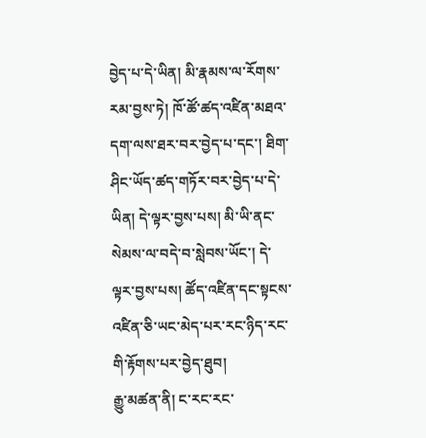བྱེད་པ་དེ་ཡིན། མི་རྣམས་ལ་རོགས་རམ་བྱས་ཏེ། ཁོ་ཚོ་ཚད་འཛིན་མཐའ་དག་ལས་ཐར་བར་བྱེད་པ་དང་། ཐིག་ཤིང་ཡོད་ཚད་གཏོར་བར་བྱེད་པ་དེ་ཡིན། དེ་ལྟར་བྱས་པས། མི་ཡི་ནང་སེམས་ལ་བདེ་བ་སླེབས་ཡོང་། དེ་ལྟར་བྱས་པས། ཚོད་འཛིན་དང་སྟངས་འཛིན་ཅི་ཡང་མེད་པར་རང་ཉིད་རང་གི་རྟོགས་པར་བྱེད་ཐུབ།
རྒྱུ་མཚན་ནི། ང་རང་རང་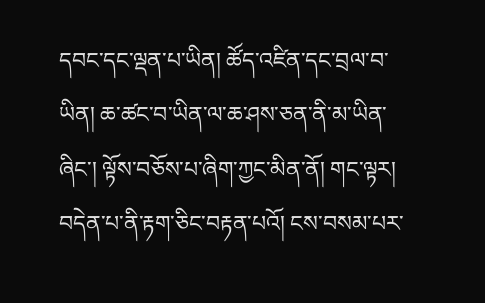དབང་དང་ལྡན་པ་ཡིན། ཚོད་འཛིན་དང་བྲལ་བ་ཡིན། ཆ་ཚང་བ་ཡིན་ལ་ཆ་ཤས་ཅན་ནི་མ་ཡིན་ཞིང་། ལྟོས་བཅོས་པ་ཞིག་ཀྱང་མིན་ནོ། གང་ལྟར། བདེན་པ་ནི་རྟག་ཅིང་བརྟན་པའོ། ངས་བསམ་པར་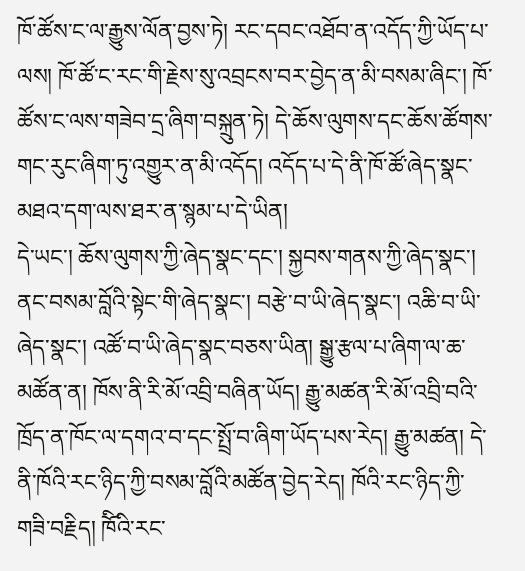ཁོ་ཚོས་ང་ལ་རྒྱུས་ལོན་བྱས་ཏེ། རང་དབང་འཐོབ་ན་འདོད་ཀྱི་ཡོད་པ་ལས། ཁོ་ཚོ་ང་རང་གི་རྗེས་སུ་འབྲངས་བར་བྱེད་ན་མི་བསམ་ཞིང་། ཁོ་ཚོས་ང་ལས་གཟེབ་དྲ་ཞིག་བསྐྲུན་ཏེ། དེ་ཆོས་ལུགས་དང་ཆོས་ཚོགས་གང་རུང་ཞིག་ཏུ་འགྱུར་ན་མི་འདོད། འདོད་པ་དེ་ནི་ཁོ་ཚོ་ཞེད་སྣང་མཐའ་དག་ལས་ཐར་ན་སྙམ་པ་དེ་ཡིན།
དེ་ཡང་། ཆོས་ལུགས་ཀྱི་ཞེད་སྣང་དང་། སྐྱབས་གནས་ཀྱི་ཞེད་སྣང་། ནང་བསམ་བློའི་སྟེང་གི་ཞེད་སྣང་། བརྩེ་བ་ཡི་ཞེད་སྣང་། འཆི་བ་ཡི་ཞེད་སྣང་། འཚོ་བ་ཡི་ཞེད་སྣང་བཅས་ཡིན། སྒྱུ་རྩལ་པ་ཞིག་ལ་ཆ་མཚོན་ན། ཁོས་ནི་རི་མོ་འབྲི་བཞིན་ཡོད། རྒྱུ་མཚན་རི་མོ་འབྲི་བའི་ཁྲོད་ན་ཁོང་ལ་དགའ་བ་དང་སྤྲོ་བ་ཞིག་ཡོད་པས་རེད། རྒྱུ་མཚན། དེ་ནི་ཁོའི་རང་ཉིད་ཀྱི་བསམ་བློའི་མཚོན་བྱེད་རེད། ཁོའི་རང་ཉིད་ཀྱི་གཟི་བརྗིད། ཁོིའི་རང་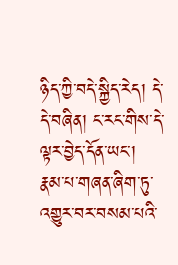ཉིད་ཀྱི་བདེ་སྐྱིད་རེད། དེ་དེ་བཞིན། ང་རང་གིས་དེ་ལྟར་བྱེད་དོན་ཡང་། རྣམ་པ་གཞན་ཞིག་ཏུ་འགྱུར་བར་བསམ་པའི་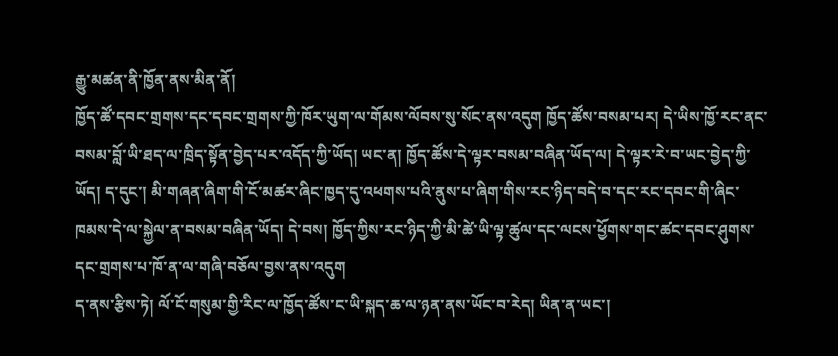རྒྱུ་མཚན་ནི་ཁྱོན་ནས་མིན་ནོ།
ཁྱོད་ཚོ་དབང་གྲགས་དང་དབང་གྲགས་ཀྱི་ཁོར་ཡུག་ལ་གོམས་ལོབས་སུ་སོང་ནས་འདུག ཁྱོད་ཚོས་བསམ་པར། དེ་ཡིས་ཁྱོ་རང་ནང་བསམ་བློ་ཡི་ཐད་ལ་ཁྲིད་སྟོན་བྱེད་པར་འདོད་ཀྱི་ཡོད། ཡང་ན། ཁྱོད་ཚོས་དེ་ལྟར་བསམ་བཞིན་ཡོད་ལ། དེ་ལྟར་རེ་བ་ཡང་བྱེད་ཀྱི་ཡོད། ད་དུང་། མི་གཞན་ཞིག་གི་ངོ་མཚར་ཞིང་ཁྱད་དུ་འཕགས་པའི་ནུས་པ་ཞིག་གིས་རང་ཉིད་བདེ་བ་དང་རང་དབང་གི་ཞིང་ཁམས་དེ་ལ་སྐྱེལ་ན་བསམ་བཞིན་ཡོད། དེ་བས། ཁྱོད་ཀྱིས་རང་ཉིད་ཀྱི་མི་ཚེ་ཡི་ལྟ་ཚུལ་དང་ལངས་ཕྱོགས་གང་ཚང་དབང་ཤུགས་དང་གྲགས་པ་ཁོ་ན་ལ་གཞི་བཅོལ་བྱས་ནས་འདུག
ད་ནས་རྩིས་ཏེ། ལོ་ངོ་གསུམ་གྱི་རིང་ལ་ཁྱོད་ཚོས་ང་ཡི་སྐད་ཆ་ལ་ཉན་ནས་ཡོང་བ་རེད། ཡིན་ན་ཡང་།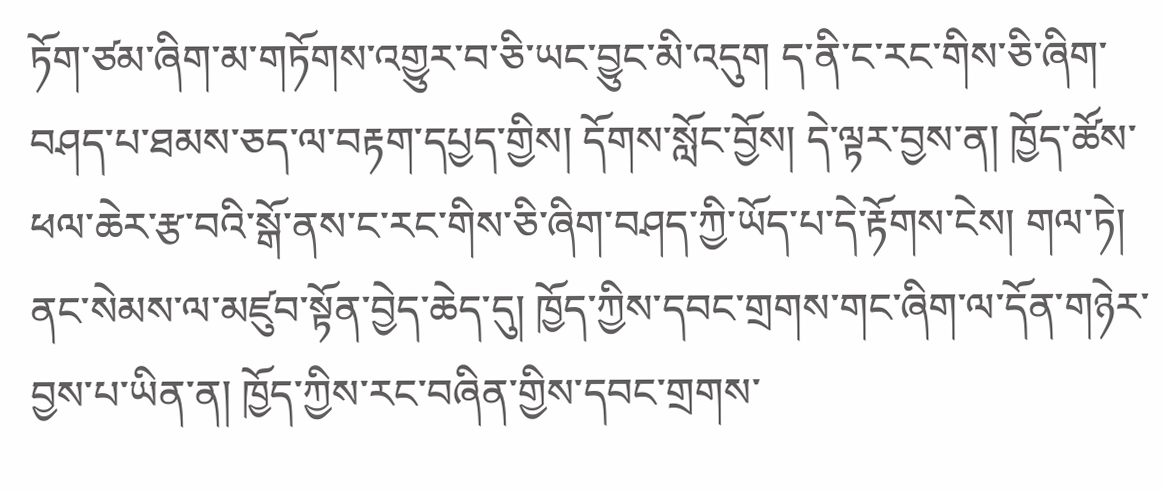ཏོག་ཙམ་ཞིག་མ་གཏོགས་འགྱུར་བ་ཅི་ཡང་བྱུང་མི་འདུག ད་ནི་ང་རང་གིས་ཅི་ཞིག་བཤད་པ་ཐམས་ཅད་ལ་བརྟག་དཔྱད་གྱིས། དོགས་སློང་བྱོས། དེ་ལྟར་བྱས་ན། ཁྱོད་ཚོས་ཕལ་ཆེར་རྩ་བའི་སྒོ་ནས་ང་རང་གིས་ཅི་ཞིག་བཤད་ཀྱི་ཡོད་པ་དེ་རྟོགས་ངེས། གལ་ཏེ། ནང་སེམས་ལ་མཛུབ་སྟོན་བྱེད་ཆེད་དུ། ཁྱོད་ཀྱིས་དབང་གྲགས་གང་ཞིག་ལ་དོན་གཉེར་བྱས་པ་ཡིན་ན། ཁྱོད་ཀྱིས་རང་བཞིན་གྱིས་དབང་གྲགས་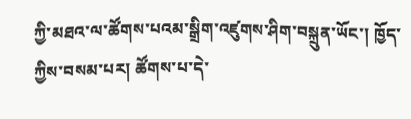ཀྱི་མཐའ་ལ་ཚོགས་པའམ་སྒྲིག་འཛུགས་ཤིག་བསྐྲུན་ཡོང་། ཁྱོད་ཀྱིས་བསམ་པར། ཚོགས་པ་དེ་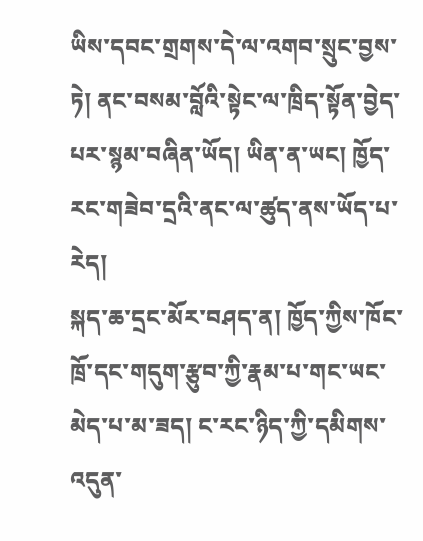ཡིས་དབང་གྲགས་དེ་ལ་འགབ་སྲུང་བྱས་ཏེ། ནང་བསམ་བློའི་སྟེང་ལ་ཁྲིད་སྟོན་བྱེད་པར་སྙམ་བཞིན་ཡོད། ཡིན་ན་ཡང། ཁྱོད་རང་གཟེབ་དྲའི་ནང་ལ་ཚུད་ནས་ཡོད་པ་རེད།
སྐད་ཆ་དྲང་མོར་བཤད་ན། ཁྱོད་ཀྱིས་ཁོང་ཁྲོ་དང་གདུག་རྩུབ་ཀྱི་རྣམ་པ་གང་ཡང་མེད་པ་མ་ཟད། ང་རང་ཉིད་ཀྱི་དམིགས་འདུན་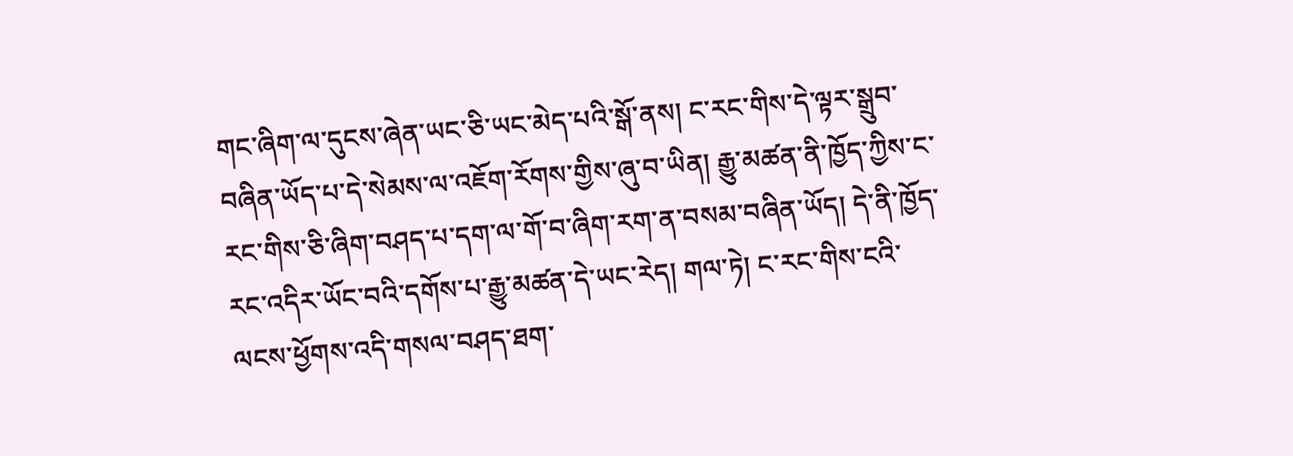གང་ཞིག་ལ་དུངས་ཞེན་ཡང་ཅི་ཡང་མེད་པའི་སྒོ་ནས། ང་རང་གིས་དེ་ལྟར་སྒྲུབ་བཞིན་ཡོད་པ་དེ་སེམས་ལ་འཇོག་རོགས་གྱིས་ཞུ་བ་ཡིན། རྒྱུ་མཚན་ནི་ཁྱོད་ཀྱིས་ང་རང་གིས་ཅི་ཞིག་བཤད་པ་དག་ལ་གོ་བ་ཞིག་རག་ན་བསམ་བཞིན་ཡོད། དེ་ནི་ཁྱོད་རང་འདིར་ཡོང་བའི་དགོས་པ་རྒྱུ་མཚན་དེ་ཡང་རེད། གལ་ཏེ། ང་རང་གིས་ངའི་ལངས་ཕྱོགས་འདི་གསལ་བཤད་ཐག་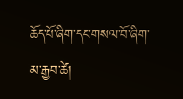ཆོད་པོ་ཞིག་དང་གསལ་བོ་ཞིག་མ་རྒྱབ་ཚེ།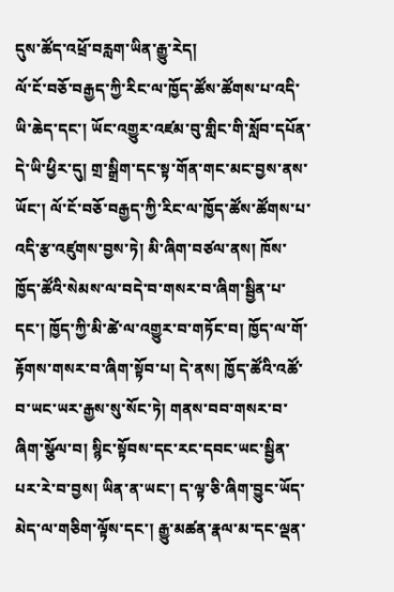དུས་ཚོད་འཕྲོ་བརླག་ཡིན་རྒྱུ་རེད།
ལོ་ངོ་བཅོ་བརྒྱད་ཀྱི་རིང་ལ་ཁྱོད་ཚོས་ཚོགས་པ་འདི་ཡི་ཆེད་དང་། ཡོང་འགྱུར་འཛམ་བུ་གླིང་གི་སློབ་དཔོན་དེ་ཡི་ཕྱིར་དུ། གྲ་སྒྲིག་དང་སྟ་གོན་གང་མང་བྱས་ནས་ཡོང་། ལོ་ངོ་བཅོ་བརྒྱད་ཀྱི་རིང་ལ་ཁྱོད་ཚོས་ཚོགས་པ་འདི་རྩ་འཛུགས་བྱས་ཏེ། མི་ཞིག་བཙལ་ནས། ཁོས་ཁྱོད་ཚོའི་སེམས་ལ་བདེ་བ་གསར་བ་ཞིག་སྦྱིན་པ་དང་། ཁྱོད་ཀྱི་མི་ཚེ་ལ་འགྱུར་བ་གཏོང་བ། ཁྱོད་ལ་གོ་རྟོགས་གསར་བ་ཞིག་སྟོབ་པ། དེ་ནས། ཁྱོད་ཚོའི་འཚོ་བ་ཡང་ཡར་རྒྱས་སུ་སོང་ཏེ། གནས་བབ་གསར་བ་ཞིག་སྩོལ་བ། སྙིང་སྟོབས་དང་རང་དབང་ཡང་སྦྱིན་པར་རེ་བ་བྱས། ཡིན་ན་ཡང་། ད་ལྟ་ཅི་ཞིག་བྱུང་ཡོད་མེད་ལ་གཅིག་ལྟོས་དང་། རྒྱུ་མཚན་རྣལ་མ་དང་ལྡན་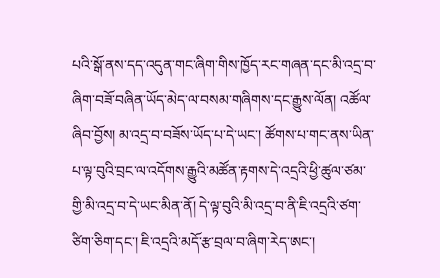པའི་སྒོ་ནས་དད་འདུན་གང་ཞིག་གིས་ཁྱོད་རང་གཞན་དང་མི་འདྲ་བ་ཞིག་བཟོ་བཞིན་ཡོད་མེད་ལ་བསམ་གཞིགས་དང་རྒྱུས་ལོན། འཚོལ་ཞིབ་བྱོས། མ་འདྲ་བ་བཟོས་ཡོད་པ་དེ་ཡང་། ཚོགས་པ་གང་ནས་ཡིན་པ་ལྟ་བུའི་བྲང་ལ་འདོགས་རྒྱུའི་མཚོན་རྟགས་དེ་འདྲའི་ཕྱི་ཚུལ་ཙམ་གྱི་མི་འདྲ་བ་དེ་ཡང་མིན་ནོ། དེ་ལྟ་བུའི་མི་འདྲ་བ་ནི་ཇི་འདྲའི་ཙག་ཙིག་ཅིག་དང་། ཇི་འདྲའི་མདོ་རྩ་བྲལ་བ་ཞིག་རེད་ཨང་།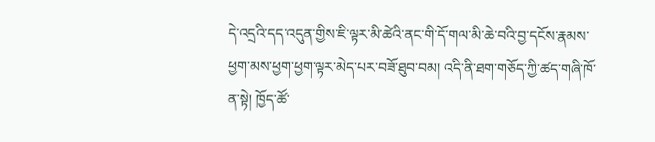དེ་འདྲའི་དད་འདུན་གྱིས་ཇི་ལྟར་མི་ཚེའི་ནང་གི་དོ་གལ་མི་ཆེ་བའི་བྱ་དངོས་རྣམས་ཕྱག་མས་ཕྱག་ཕྱག་ལྟར་མེད་པར་བཟོ་ཐུབ་བམ། འདི་ནི་ཐག་གཅོད་ཀྱི་ཚད་གཞི་ཁོ་ན་སྟེ། ཁྱོད་ཚོ་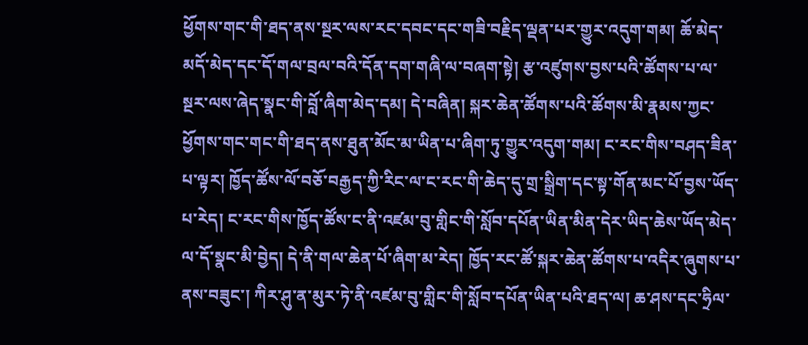ཕྱོགས་གང་གི་ཐད་ནས་སྔར་ལས་རང་དབང་དང་གཟི་བརྗིད་ལྡན་པར་གྱུར་འདུག་གམ། ཆོ་མེད་མདོ་མེད་དང་དོ་གལ་བྲལ་བའི་དོན་དག་གཞི་ལ་བཞག་སྟེ། རྩ་འཛུགས་བྱས་པའི་ཚོགས་པ་ལ་སྔར་ལས་ཞེད་སྣང་གི་བློ་ཞིག་མེད་དམ། དེ་བཞིན། སྐར་ཆེན་ཚོགས་པའི་ཚོགས་མི་རྣམས་ཀྱང་ཕྱོགས་གང་གང་གི་ཐད་ནས་ཐུན་མོང་མ་ཡིན་པ་ཞིག་ཏུ་གྱུར་འདུག་གམ། ང་རང་གིས་བཤད་ཟིན་པ་ལྟར། ཁྱོད་ཚོས་ལོ་བཅོ་བརྒྱད་ཀྱི་རིང་ལ་ང་རང་གི་ཆེད་དུ་གྲ་སྒྲིག་དང་སྟ་གོན་མང་པོ་བྱས་ཡོད་པ་རེད། ང་རང་གིས་ཁྱོད་ཚོས་ང་ནི་འཛམ་བུ་གླིང་གི་སློབ་དཔོན་ཡིན་མིན་དེར་ཡིད་ཆེས་ཡོད་མེད་ལ་དོ་སྣང་མི་བྱེད། དེ་ནི་གལ་ཆེན་པོ་ཞིག་མ་རེད། ཁྱོད་རང་ཚོ་སྐར་ཆེན་ཚོགས་པ་འདིར་ཞུགས་པ་ནས་བཟུང་། ཀིར་ཤུ་ན་མུར་ཏེ་ནི་འཛམ་བུ་གླིང་གི་སློབ་དཔོན་ཡིན་པའི་ཐད་ལ། ཆ་ཤས་དང་ཧྲིལ་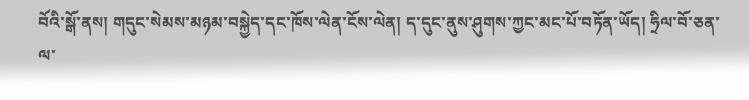བོའི་སྒོ་ནས། གདུང་སེམས་མཉམ་བསྐྱེད་དང་ཁོས་ལེན་ངོས་ལེན། ད་དུང་ནུས་ཤུགས་ཀྱང་མང་པོ་བཏོན་ཡོད། ཧྲིལ་བོ་ཅན་ལ་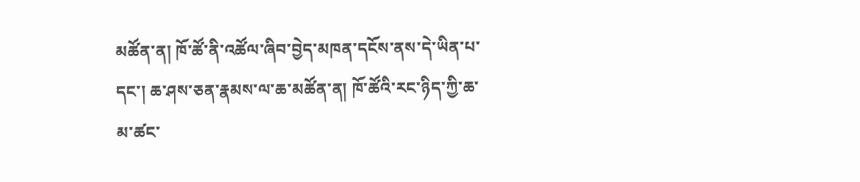མཚོན་ན། ཁོ་ཚོ་ནི་འཚོལ་ཞིབ་བྱེད་མཁན་དངོས་ནས་དེ་ཡིན་པ་དང་། ཆ་ཤས་ཅན་རྣམས་ལ་ཆ་མཚོན་ན། ཁོ་ཚོའི་རང་ཉིད་ཀྱི་ཆ་མ་ཚང་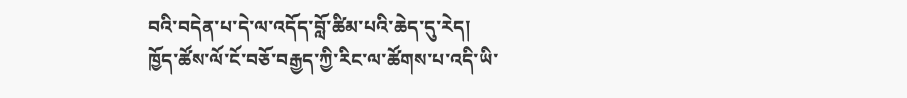བའི་བདེན་པ་དེ་ལ་འདོད་བློ་ཚིམ་པའི་ཆེད་དུ་རེད།
ཁྱོད་ཚོས་ལོ་ངོ་བཅོ་བརྒྱད་ཀྱི་རིང་ལ་ཚོགས་པ་འདི་ཡི་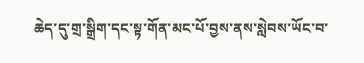ཆེད་དུ་གྲ་སྒྲིག་དང་སྟ་གོན་མང་པོ་བྱས་ནས་སླེབས་ཡོང་བ་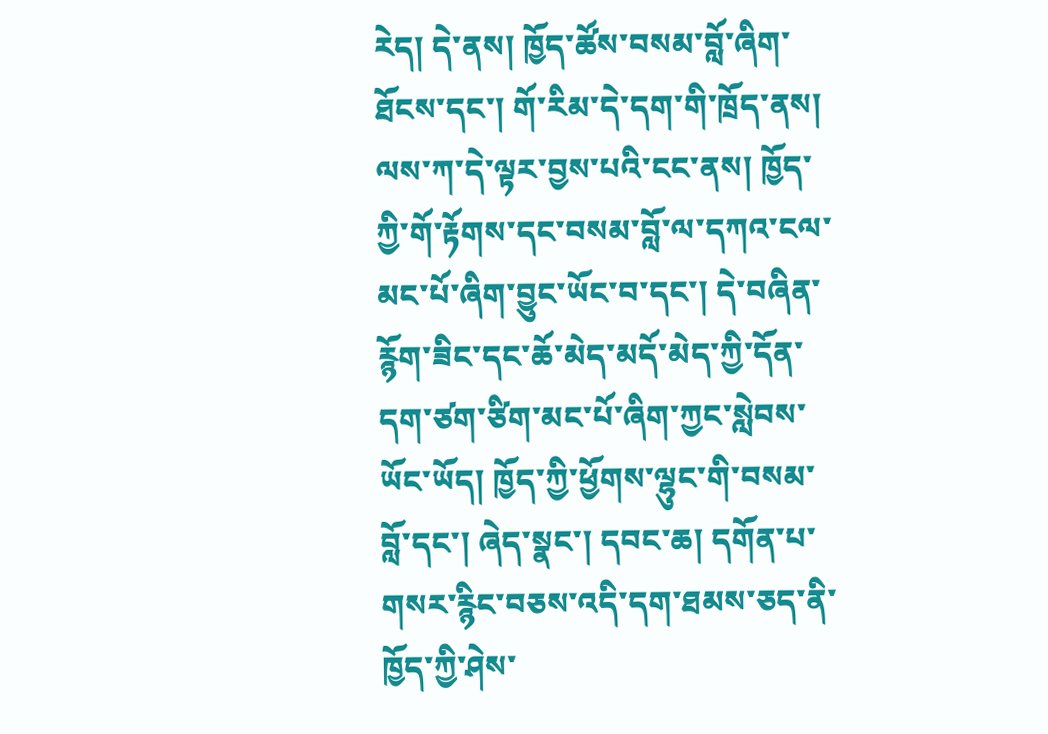རེད། དེ་ནས། ཁྱོད་ཚོས་བསམ་བློ་ཞིག་ཐོངས་དང་། གོ་རིམ་དེ་དག་གི་ཁྲོད་ནས། ལས་ཀ་དེ་ལྟར་བྱས་པའི་ངང་ནས། ཁྱོད་ཀྱི་གོ་རྟོགས་དང་བསམ་བློ་ལ་དཀའ་ངལ་མང་པོ་ཞིག་བྱུང་ཡོང་བ་དང་། དེ་བཞིན་རྙོག་ཟིང་དང་ཆོ་མེད་མདོ་མེད་ཀྱི་དོན་དག་ཙག་ཙིག་མང་པོ་ཞིག་ཀྱང་སླེབས་ཡོང་ཡོད། ཁྱོད་ཀྱི་ཕྱོགས་ལྷུང་གི་བསམ་བློ་དང་། ཞེད་སྣང་། དབང་ཆ། དགོན་པ་གསར་རྙིང་བཅས་འདི་དག་ཐམས་ཅད་ནི་ཁྱོད་ཀྱི་ཤེས་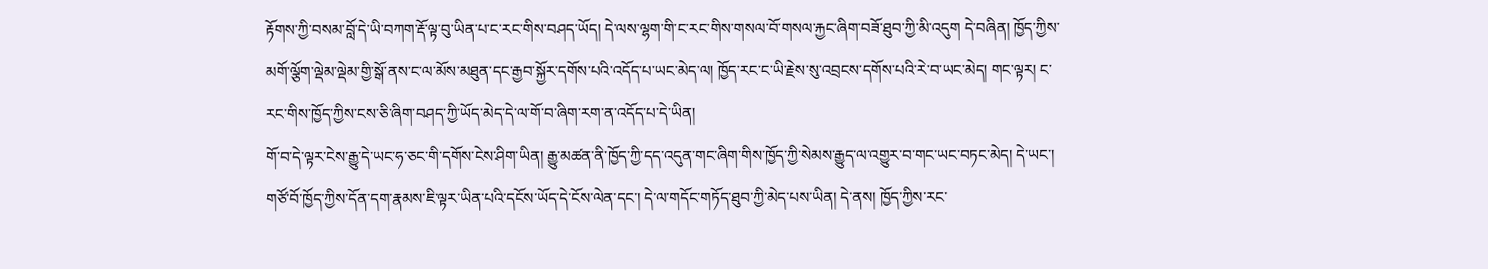རྟོགས་ཀྱི་བསམ་བློ་དེ་ཡི་བཀག་རྡོ་ལྟ་བུ་ཡིན་པ་ང་རང་གིས་བཤད་ཡོད། དེ་ལས་ལྷག་གི་ང་རང་གིས་གསལ་བོ་གསལ་རྐྱང་ཞིག་བཟོ་ཐུབ་ཀྱི་མི་འདུག དེ་བཞིན། ཁྱོད་ཀྱིས་མགོ་ལྕོག་ལྡེམ་ལྡེམ་གྱི་སྒོ་ནས་ང་ལ་མོས་མཐུན་དང་རྒྱབ་སྐྱོར་དགོས་པའི་འདོད་པ་ཡང་མེད་ལ། ཁྱོད་རང་ང་ཡི་རྗེས་སུ་འབྲངས་དགོས་པའི་རེ་བ་ཡང་མེད། གང་ལྟར། ང་རང་གིས་ཁྱོད་ཀྱིས་ངས་ཅི་ཞིག་བཤད་ཀྱི་ཡོད་མེད་དེ་ལ་གོ་བ་ཞིག་རག་ན་འདོད་པ་དེ་ཡིན།
གོ་བ་དེ་ལྟར་ངེས་རྒྱུ་དེ་ཡང་ཧ་ཅང་གི་དགོས་ངེས་ཤིག་ཡིན། རྒྱུ་མཚན་ནི་ཁྱོད་ཀྱི་དད་འདུན་གང་ཞིག་གིས་ཁྱོད་ཀྱི་སེམས་རྒྱུད་ལ་འགྱུར་བ་གང་ཡང་བཏང་མེད། དེ་ཡང་། གཙོ་བོ་ཁྱོད་ཀྱིས་དོན་དག་རྣམས་ཇི་ལྟར་ཡིན་པའི་དངོས་ཡོད་དེ་ངོས་ལེན་དང་། དེ་ལ་གདོང་གཏོད་ཐུབ་ཀྱི་མེད་པས་ཡིན། དེ་ནས། ཁྱོད་ཀྱིས་རང་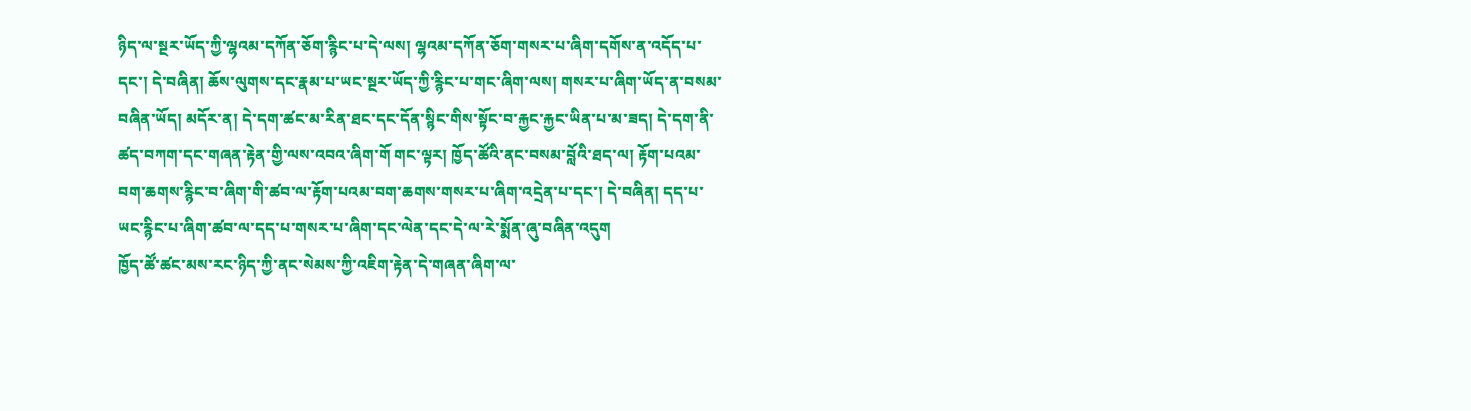ཉིད་ལ་སྔར་ཡོད་ཀྱི་ལྷའམ་དཀོན་ཅོག་རྙིང་པ་དེ་ལས། ལྷའམ་དཀོན་ཅོག་གསར་པ་ཞིག་དགོས་ན་འདོད་པ་དང་། དེ་བཞིན། ཆོས་ལུགས་དང་རྣམ་པ་ཡང་སྔར་ཡོད་ཀྱི་རྙིང་པ་གང་ཞིག་ལས། གསར་པ་ཞིག་ཡོད་ན་བསམ་བཞིན་ཡོད། མདོར་ན། དེ་དག་ཚང་མ་རིན་ཐང་དང་དོན་སྙིང་གིས་སྟོང་བ་རྐྱང་རྐྱང་ཡིན་པ་མ་ཟད། དེ་དག་ནི་ཚད་བཀག་དང་གཞན་རྟེན་གྱི་ལས་འབའ་ཞིག་གོ གང་ལྟར། ཁྱོད་ཚོའི་ནང་བསམ་བློའི་ཐད་ལ། རྟོག་པའམ་བག་ཆགས་རྙིང་བ་ཞིག་གི་ཚབ་ལ་རྟོག་པའམ་བག་ཆགས་གསར་པ་ཞིག་འདྲེན་པ་དང་། དེ་བཞིན། དད་པ་ཡང་རྙིང་པ་ཞིག་ཚབ་ལ་དད་པ་གསར་པ་ཞིག་དང་ལེན་དང་དེ་ལ་རེ་སྨོན་ཞུ་བཞིན་འདུག
ཁྱོད་ཚོ་ཚང་མས་རང་ཉིད་ཀྱི་ནང་སེམས་ཀྱི་འཇིག་རྟེན་དེ་གཞན་ཞིག་ལ་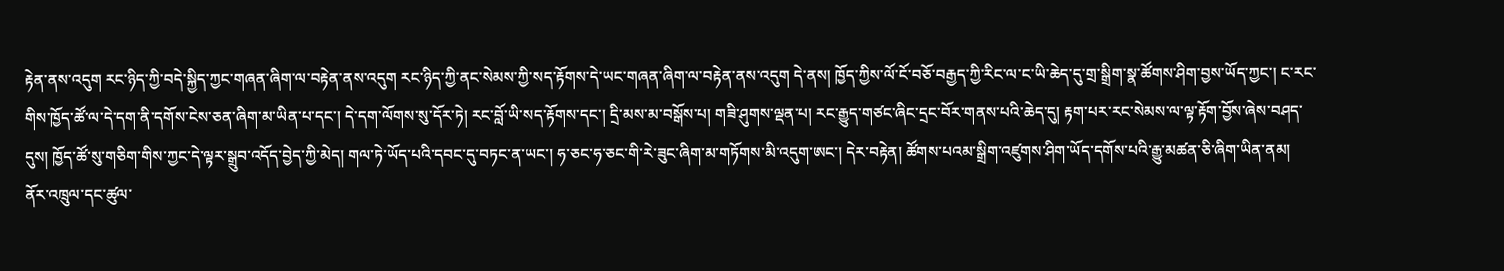རྟེན་ནས་འདུག རང་ཉིད་ཀྱི་བདེ་སྐྱིད་ཀྱང་གཞན་ཞིག་ལ་བརྟེན་ནས་འདུག རང་ཉིད་ཀྱི་ནང་སེམས་ཀྱི་སད་རྟོགས་དེ་ཡང་གཞན་ཞིག་ལ་བརྟེན་ནས་འདུག དེ་ནས། ཁྱོད་ཀྱིས་ལོ་ངོ་བཅོ་བརྒྱད་ཀྱི་རིང་ལ་ང་ཡི་ཆེད་དུ་གྲ་སྒྲིག་སྣ་ཚོགས་ཤིག་བྱས་ཡོད་ཀྱང་། ང་རང་གིས་ཁྱོད་ཚོ་ལ་དེ་དག་ནི་དགོས་ངེས་ཅན་ཞིག་མ་ཡིན་པ་དང་། དེ་དག་ལོགས་སུ་དོར་ཏེ། རང་བློ་ཡི་སད་རྟོགས་དང་། དྲི་མས་མ་བསྒོས་པ། གཟི་ཤུགས་ལྡན་པ། རང་རྒྱུད་གཙང་ཞིང་དྲང་བོར་གནས་པའི་ཆེད་དུ། རྟག་པར་རང་སེམས་ལ་ལྟ་རྟོག་བྱོས་ཞེས་བཤད་དུས། ཁྱོད་ཚོ་སུ་གཅིག་གིས་ཀྱང་དེ་ལྟར་སྒྲུབ་འདོད་བྱེད་ཀྱི་མེད། གལ་ཏེ་ཡོད་པའི་དབང་དུ་བཏང་ན་ཡང་། ཧ་ཅང་ཧ་ཅང་གི་རེ་ཟུང་ཞིག་མ་གཏོགས་མི་འདུག་ཨང་། དེར་བརྟེན། ཚོགས་པའམ་སྒྲིག་འཛུགས་ཤིག་ཡོད་དགོས་པའི་རྒྱུ་མཚན་ཅི་ཞིག་ཡིན་ནམ།
ནོར་འཁྲུལ་དང་ཚུལ་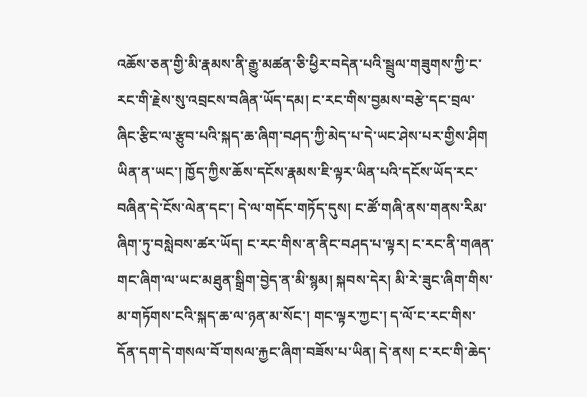འཆོས་ཅན་གྱི་མི་རྣམས་ནི་རྒྱུ་མཚན་ཅི་ཕྱིར་བདེན་པའི་སྦྲུལ་གཟུགས་ཀྱི་ང་རང་གི་རྗེས་སུ་འབྲངས་བཞིན་ཡོད་དམ། ང་རང་གིས་བྱམས་བརྩེ་དང་བྲལ་ཞིང་རྩིང་ལ་རྩུབ་པའི་སྐད་ཆ་ཞིག་བཤད་ཀྱི་མེད་པ་དེ་ཡང་ཤེས་པར་གྱིས་ཤིག ཡིན་ན་ཡང་། ཁྱོད་ཀྱིས་ཆོས་དངོས་རྣམས་ཇི་ལྟར་ཡིན་པའི་དངོས་ཡོད་རང་བཞིན་དེ་ངོས་ལེན་དང་། དེ་ལ་གདོང་གཏོད་དུས། ང་ཚོ་གཞི་ནས་གནས་རིམ་ཞིག་ཏུ་བསླེབས་ཚར་ཡོད། ང་རང་གིས་ན་ནིང་བཤད་པ་ལྟར། ང་རང་ནི་གཞན་གང་ཞིག་ལ་ཡང་མཐུན་སྒྲིག་བྱེད་ན་མི་སྙམ། སྐབས་དེར། མི་རེ་ཟུང་ཞིག་གིས་མ་གཏོགས་ངའི་སྐད་ཆ་ལ་ཉན་མ་སོང་། གང་ལྟར་ཀྱང་། ད་ལོ་ང་རང་གིས་དོན་དག་དེ་གསལ་བོ་གསལ་རྐྱང་ཞིག་བཟོས་པ་ཡིན། དེ་ནས། ང་རང་གི་ཆེད་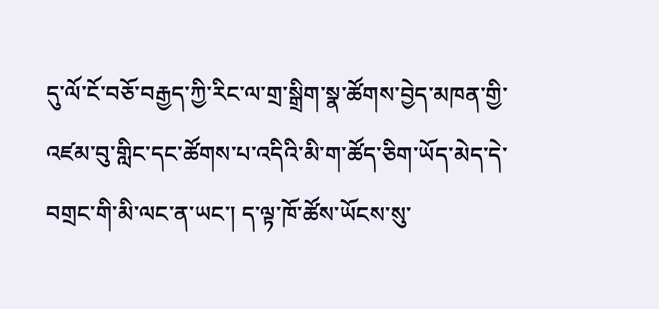དུ་ལོ་ངོ་བཅོ་བརྒྱད་ཀྱི་རིང་ལ་གྲ་སྒྲིག་སྣ་ཚོགས་བྱེད་མཁན་གྱི་འཛམ་བུ་གླིང་དང་ཚོགས་པ་འདིའི་མི་ག་ཚོད་ཅིག་ཡོད་མེད་དེ་བགྲང་གི་མི་ལང་ན་ཡང་། ད་ལྟ་ཁོ་ཚོས་ཡོངས་སུ་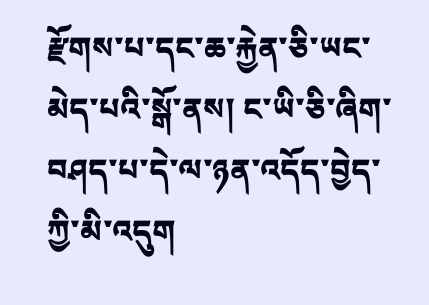རྫོགས་པ་དང་ཆ་རྐྱེན་ཅི་ཡང་མེད་པའི་སྒོ་ནས། ང་ཡི་ཅི་ཞིག་བཤད་པ་དེ་ལ་ཉན་འདོད་བྱེད་ཀྱི་མི་འདུག